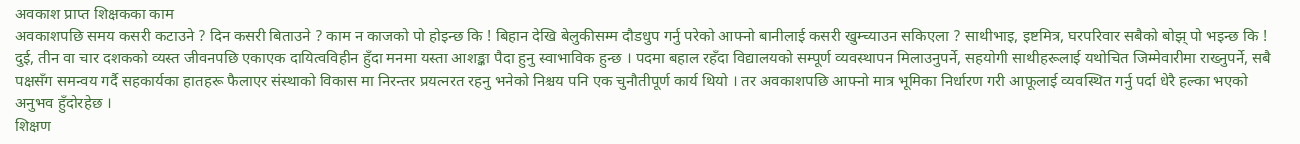अवकाश प्राप्त शिक्षकका काम
अवकाशपछि समय कसरी कटाउने ? दिन कसरी बिताउने ? काम न काजको पो होइन्छ कि ! बिहान देखि बेलुकीसम्म दौडधुप गर्नु परेको आफ्नो बानीलाई कसरी खुम्च्याउन सकिएला ? साथीभाइ, इष्टमित्र, घरपरिवार सबैको बोझ् पो भइन्छ कि ! दुई, तीन वा चार दशकको व्यस्त जीवनपछि एकाएक दायित्वविहीन हुँदा मनमा यस्ता आशङ्का पैदा हुनु स्वाभाविक हुन्छ । पदमा बहाल रहँदा विद्यालयको सम्पूर्ण व्यवस्थापन मिलाउनुपर्ने, सहयोगी साथीहरूलाई यथोचित जिम्मेवारीमा राख्नुपर्ने, सबै पक्षसँग समन्वय गर्दै सहकार्यका हातहरू फैलाएर संस्थाको विकास मा निरन्तर प्रयत्नरत रहनु भनेको निश्चय पनि एक चुनौतीपूर्ण कार्य थियो । तर अवकाशपछि आफ्नो मात्र भूमिका निर्धारण गरी आफूलाई व्यवस्थित गर्नु पर्दा धेरै हल्का भएको अनुभव हुँदोरहेछ ।
शिक्षण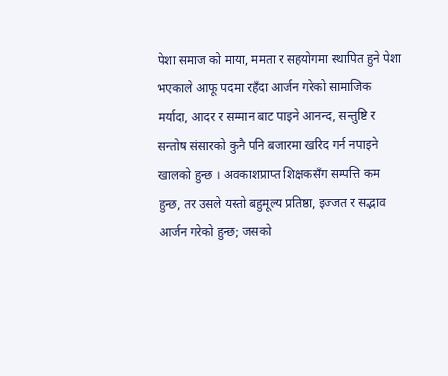पेशा समाज को माया, ममता र सहयोगमा स्थापित हुने पेशा भएकाले आफू पदमा रहँदा आर्जन गरेको सामाजिक मर्यादा, आदर र सम्मान बाट पाइने आनन्द, सन्तुष्टि र सन्तोष संसारको कुनै पनि बजारमा खरिद गर्न नपाइने खालको हुन्छ । अवकाशप्राप्त शिक्षकसँग सम्पत्ति कम हुन्छ, तर उसले यस्तो बहुमूल्य प्रतिष्ठा, इज्जत र सद्भाव आर्जन गरेको हुन्छ; जसको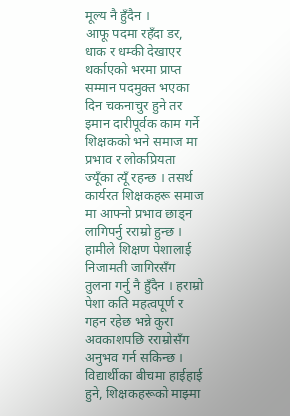मूल्य नै हुँदैन ।
आफू पदमा रहँदा डर, धाक र धम्की देखाएर थर्काएको भरमा प्राप्त सम्मान पदमुक्त भएका दिन चकनाचुर हुने तर इमान दारीपूर्वक काम गर्ने शिक्षकको भने समाज मा प्रभाव र लोकप्रियता ज्यूँका त्यूँ रहन्छ । तसर्थ कार्यरत शिक्षकहरू समाज मा आफ्नो प्रभाव छाड्न लागिपर्नु रराम्रो हुन्छ । हामीले शिक्षण पेशालाई निजामती जागिरसँग तुलना गर्नु नै हुँदैन । हराम्रो पेशा कति महत्वपूर्ण र गहन रहेछ भन्ने कुरा अवकाशपछि रराम्रोसँग अनुभव गर्न सकिन्छ । विद्यार्थीका बीचमा हाईहाई हुने, शिक्षकहरूको माझ्मा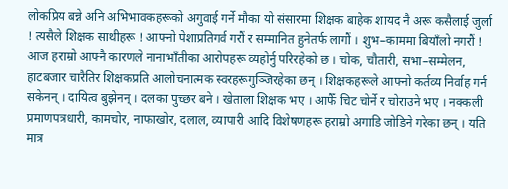लोकप्रिय बन्ने अनि अभिभावकहरूको अगुवाई गर्ने मौका यो संसारमा शिक्षक बाहेक शायद नै अरू कसैलाई जुर्ला ! त्यसैले शिक्षक साथीहरू ! आफ्नो पेशाप्रतिगर्व गरौं र सम्मानित हुनेतर्फ लागौं । शुभ–काममा बियाँलो नगरौं !
आज हराम्रो आफ्नै कारणले नानाभाँतीका आरोपहरू व्यहोर्नु परिरहेको छ । चोक, चौतारी, सभा–सम्मेलन, हाटबजार चारैतिर शिक्षकप्रति आलोचनात्मक स्वरहरूगुञ्जिरहेका छन् । शिक्षकहरूले आफ्नो कर्तव्य निर्वाह गर्न सकेनन् । दायित्व बुझेनन् । दलका पुच्छर बने । खेताला शिक्षक भए । आफैँ चिट चोर्ने र चोराउने भए । नक्कली प्रमाणपत्रधारी, कामचोर, नाफाखोर, दलाल, व्यापारी आदि विशेषणहरू हराम्रो अगाडि जोडिने गरेका छन् । यति मात्र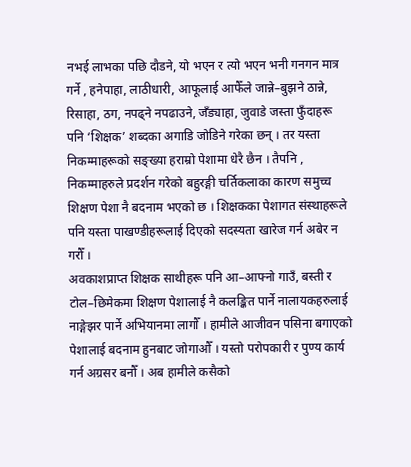नभई लाभका पछि दौडने, यो भएन र त्यो भएन भनी गनगन मात्र गर्ने , हनेपाहा, लाठीधारी, आफूलाई आफैँले जान्ने–बुझने ठान्ने, रिसाहा, ठग, नपढ्ने नपढाउने, जँड्याहा, जुवाडे जस्ता फुँदाहरू पनि ‘शिक्षक’ शब्दका अगाडि जोडिने गरेका छन् । तर यस्ता निकम्माहरूको सङ्ख्या हराम्रो पेशामा धेरै छैन । तैपनि , निकम्माहरुले प्रदर्शन गरेको बहुरङ्गी चर्तिकलाका कारण समुच्च शिक्षण पेशा नै बदनाम भएको छ । शिक्षकका पेशागत संस्थाहरूले पनि यस्ता पाखण्डीहरूलाई दिएको सदस्यता खारेज गर्न अबेर न गरौँ ।
अवकाशप्राप्त शिक्षक साथीहरू पनि आ–आफ्नो गाउँ, बस्ती र टोल–छिमेकमा शिक्षण पेशालाई नै कलङ्कित पार्ने नालायकहरुलाई नाङ्गेझर पार्ने अभियानमा लागौँ । हामीले आजीवन पसिना बगाएको पेशालाई बदनाम हुनबाट जोगाऔँ । यस्तो परोपकारी र पुण्य कार्य गर्न अग्रसर बनौँ । अब हामीले कसैको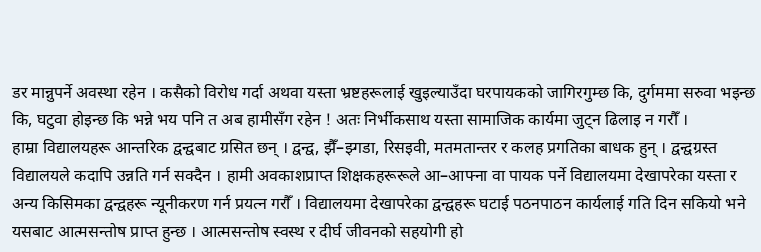डर मान्नुपर्ने अवस्था रहेन । कसैको विरोध गर्दा अथवा यस्ता भ्रष्टहरूलाई खुइल्याउँदा घरपायकको जागिरगुम्छ कि, दुर्गममा सरुवा भइन्छ कि, घटुवा होइन्छ कि भन्ने भय पनि त अब हामीसँग रहेन ! अतः निर्भीकसाथ यस्ता सामाजिक कार्यमा जुट्न ढिलाइ न गरौँ ।
हाम्रा विद्यालयहरू आन्तरिक द्वन्द्वबाट ग्रसित छन् । द्वन्द्व, झैँ–झ्गडा, रिसइवी, मतमतान्तर र कलह प्रगतिका बाधक हुन् । द्वन्द्वग्रस्त विद्यालयले कदापि उन्नति गर्न सक्दैन । हामी अवकाशप्राप्त शिक्षकहरूरूले आ–आफ्ना वा पायक पर्ने विद्यालयमा देखापरेका यस्ता र अन्य किसिमका द्वन्द्वहरू न्यूनीकरण गर्न प्रयत्न गरौँ । विद्यालयमा देखापरेका द्वन्द्वहरू घटाई पठनपाठन कार्यलाई गति दिन सकियो भने यसबाट आत्मसन्तोष प्राप्त हुन्छ । आत्मसन्तोष स्वस्थ र दीर्घ जीवनको सहयोगी हो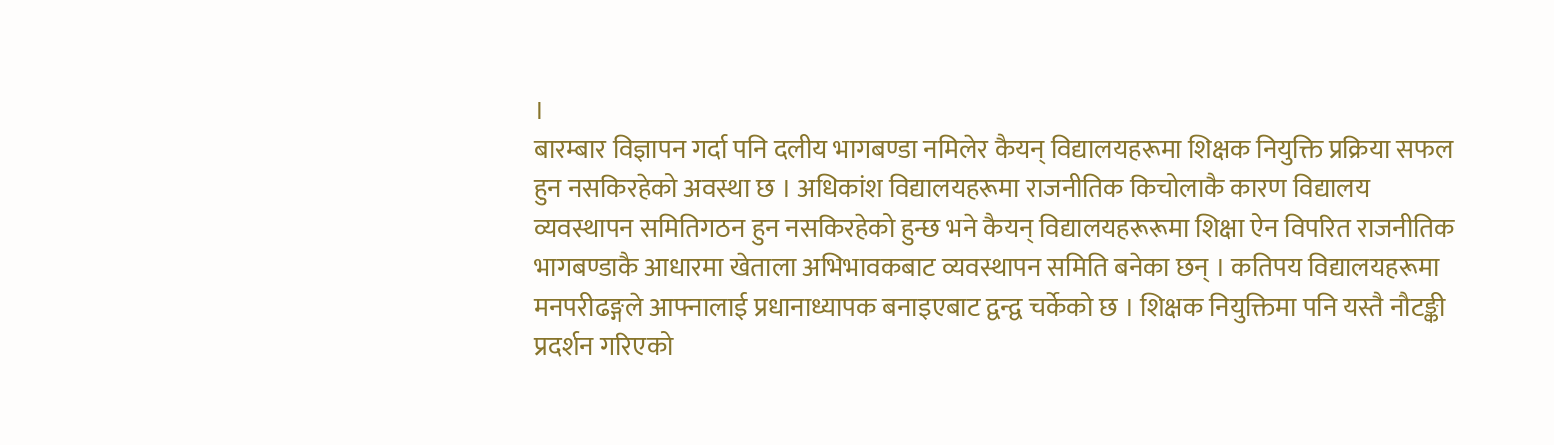।
बारम्बार विज्ञापन गर्दा पनि दलीय भागबण्डा नमिलेर कैयन् विद्यालयहरूमा शिक्षक नियुक्ति प्रक्रिया सफल हुन नसकिरहेको अवस्था छ । अधिकांश विद्यालयहरूमा राजनीतिक किचोलाकै कारण विद्यालय व्यवस्थापन समितिगठन हुन नसकिरहेको हुन्छ भने कैयन् विद्यालयहरूरूमा शिक्षा ऐन विपरित राजनीतिक भागबण्डाकै आधारमा खेताला अभिभावकबाट व्यवस्थापन समिति बनेका छन् । कतिपय विद्यालयहरूमा मनपरीढङ्गले आफ्नालाई प्रधानाध्यापक बनाइएबाट द्वन्द्व चर्केको छ । शिक्षक नियुक्तिमा पनि यस्तै नौटङ्की प्रदर्शन गरिएको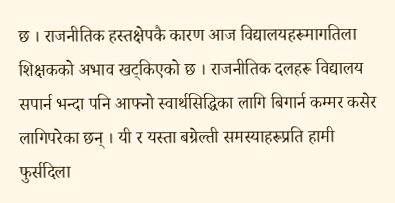छ । राजनीतिक हस्तक्षेपकै कारण आज विद्यालयहरूमागतिला शिक्षकको अभाव खट्किएको छ । राजनीतिक दलहरू विद्यालय सपार्न भन्दा पनि आफ्नो स्वार्थसिद्धिका लागि बिगार्न कम्मर कसेर लागिपरेका छन् । यी र यस्ता बग्रेल्ती समस्याहरूप्रति हामी फुर्सदिला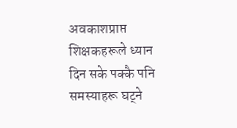अवकाशप्राप्त शिक्षकहरूले ध्यान दिन सके पक्कै पनि समस्याहरू घट्ने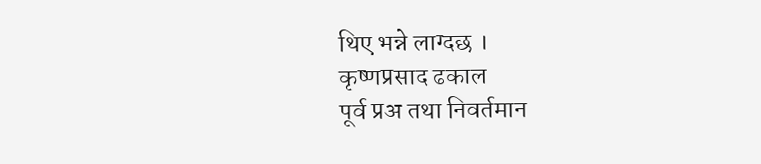थिए भन्ने लाग्दछ ।
कृष्णप्रसाद ढकाल
पूर्व प्रअ तथा निवर्तमान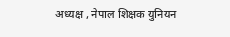अध्यक्ष , नेपाल शिक्षक युनियन